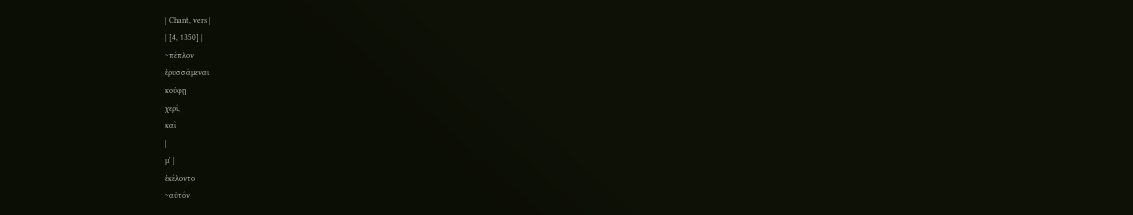| Chant, vers |
| [4, 1350] |
~πέπλον
ἐρυσσάμεναι
κούφῃ
χερί,
καὶ
|
μ' |
ἐκέλοντο
~αὐτόν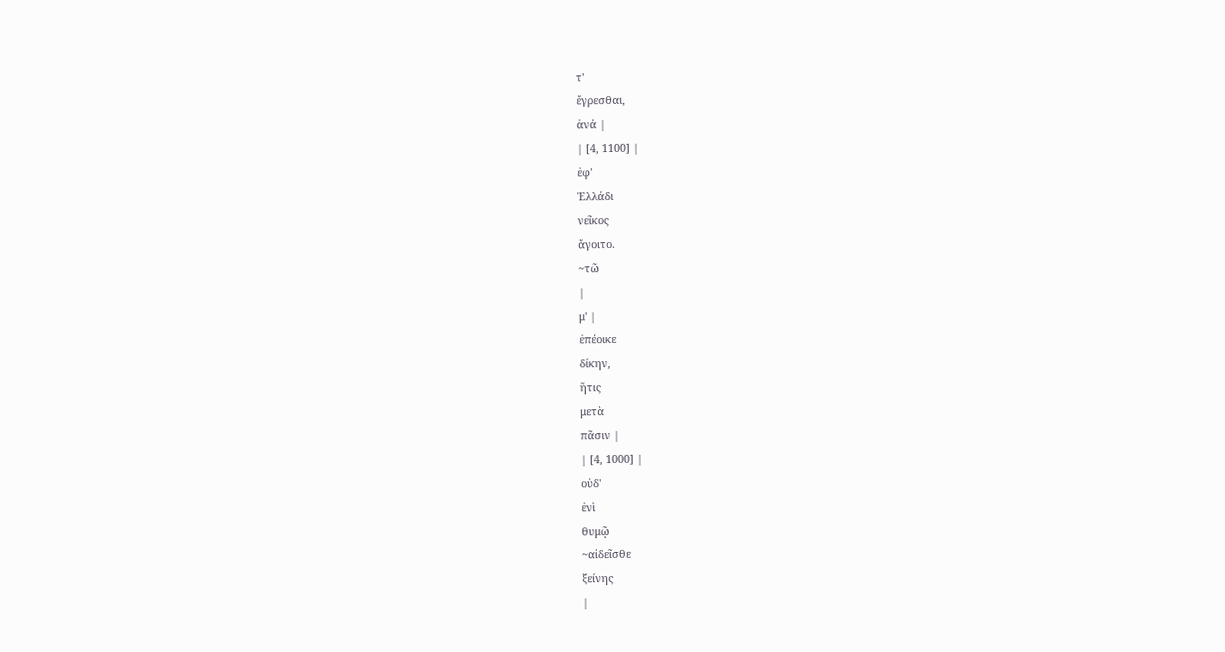τ'
ἔγρεσθαι,
ἀνά |
| [4, 1100] |
ἐφ'
Ἑλλάδι
νεῖκος
ἄγοιτο.
~τῶ
|
μ' |
ἐπέοικε
δίκην,
ἥτις
μετὰ
πᾶσιν |
| [4, 1000] |
οὐδ'
ἐνὶ
θυμῷ
~αἰδεῖσθε
ξείνης
|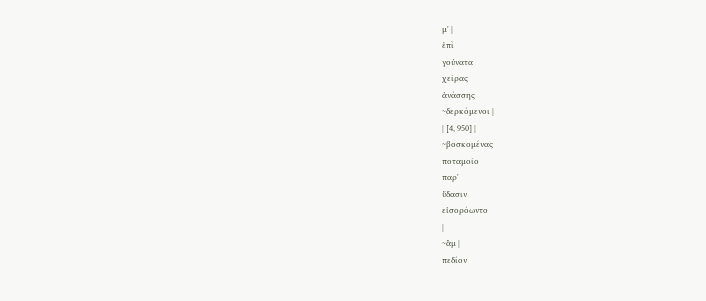μ' |
ἐπὶ
γούνατα
χεῖρας
ἀνάσσης
~δερκόμενοι |
| [4, 950] |
~βοσκομένας
ποταμοῖο
παρ'
ὕδασιν
εἰσορόωντο
|
~ἂμ |
πεδίον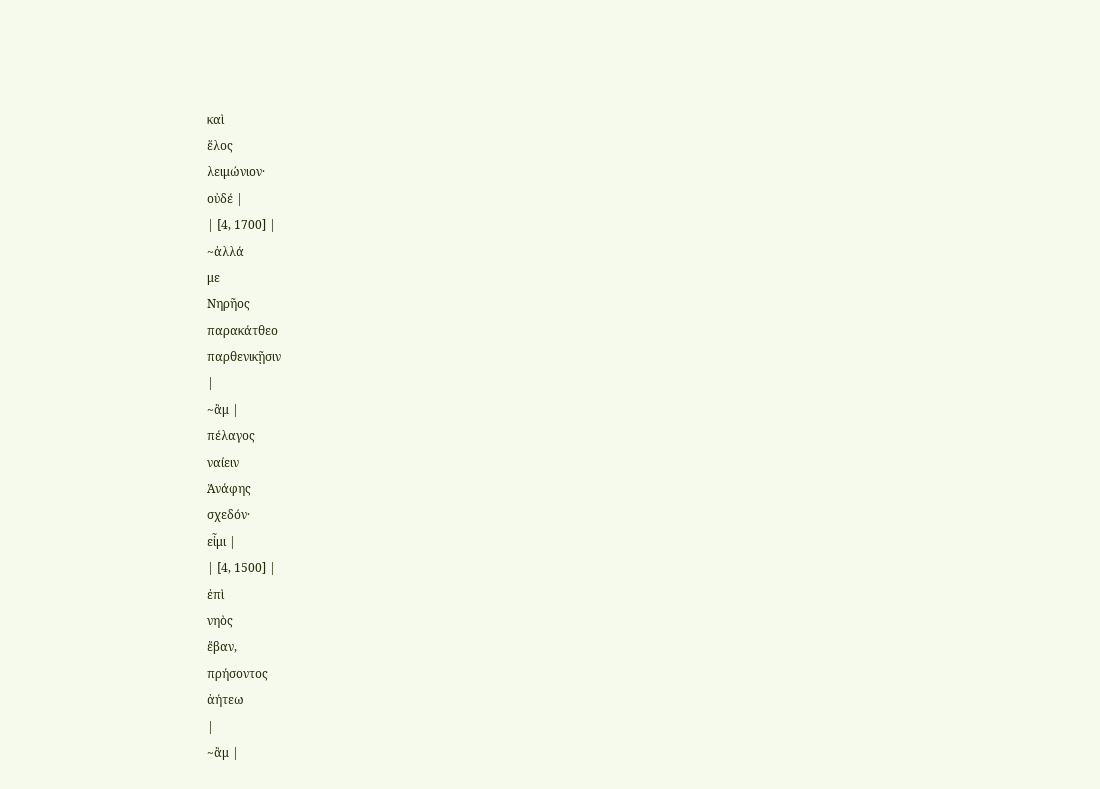καὶ
ἕλος
λειμώνιον·
οὐδέ |
| [4, 1700] |
~ἀλλά
με
Νηρῆος
παρακάτθεο
παρθενικῇσιν
|
~ἂμ |
πέλαγος
ναίειν
Ἀνάφης
σχεδόν·
εἶμι |
| [4, 1500] |
ἐπὶ
νηὸς
ἔβαν,
πρήσοντος
ἀήτεω
|
~ἂμ |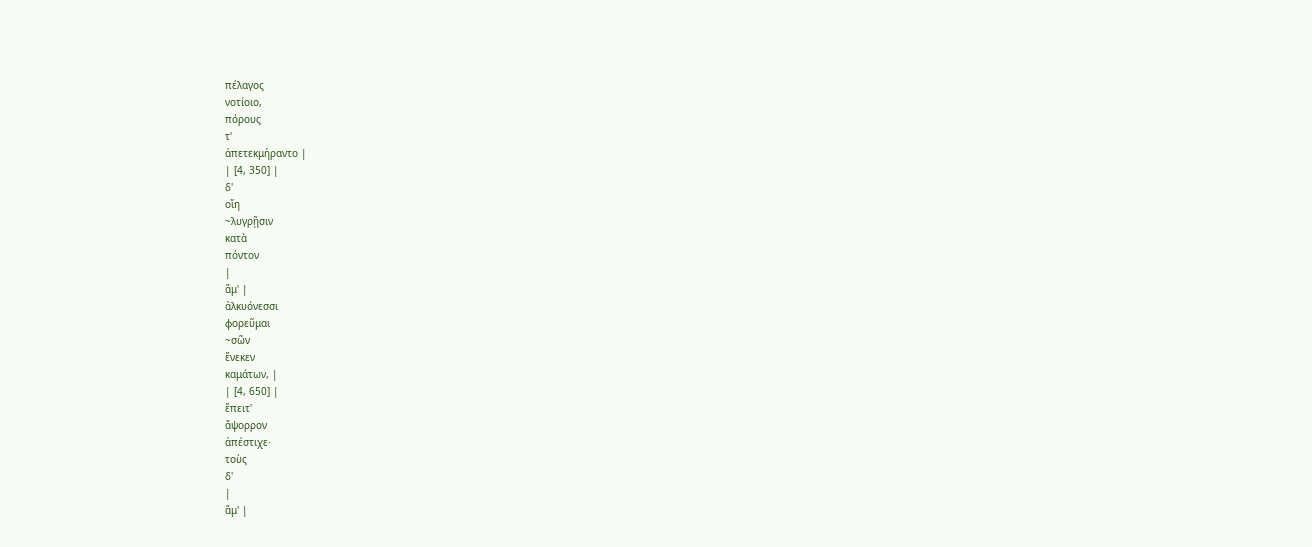πέλαγος
νοτίοιο,
πόρους
τ'
ἀπετεκμήραντο |
| [4, 350] |
δ'
οἴη
~λυγρῇσιν
κατὰ
πόντον
|
ἅμ' |
ἀλκυόνεσσι
φορεῦμαι
~σῶν
ἕνεκεν
καμάτων, |
| [4, 650] |
ἔπειτ'
ἄψορρον
ἀπέστιχε·
τοὺς
δ'
|
ἅμ' |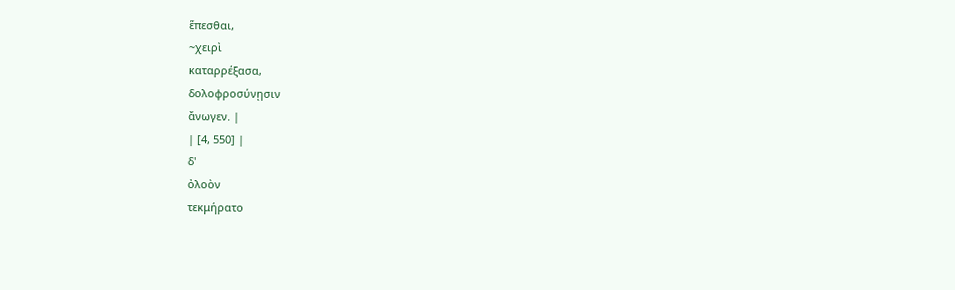ἕπεσθαι,
~χειρὶ
καταρρέξασα,
δολοφροσύνῃσιν
ἄνωγεν. |
| [4, 550] |
δ'
ὀλοὸν
τεκμήρατο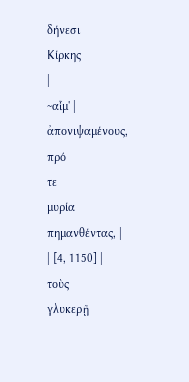δήνεσι
Κίρκης
|
~αἷμ' |
ἀπονιψαμένους,
πρό
τε
μυρία
πημανθέντας, |
| [4, 1150] |
τοὺς
γλυκερῇ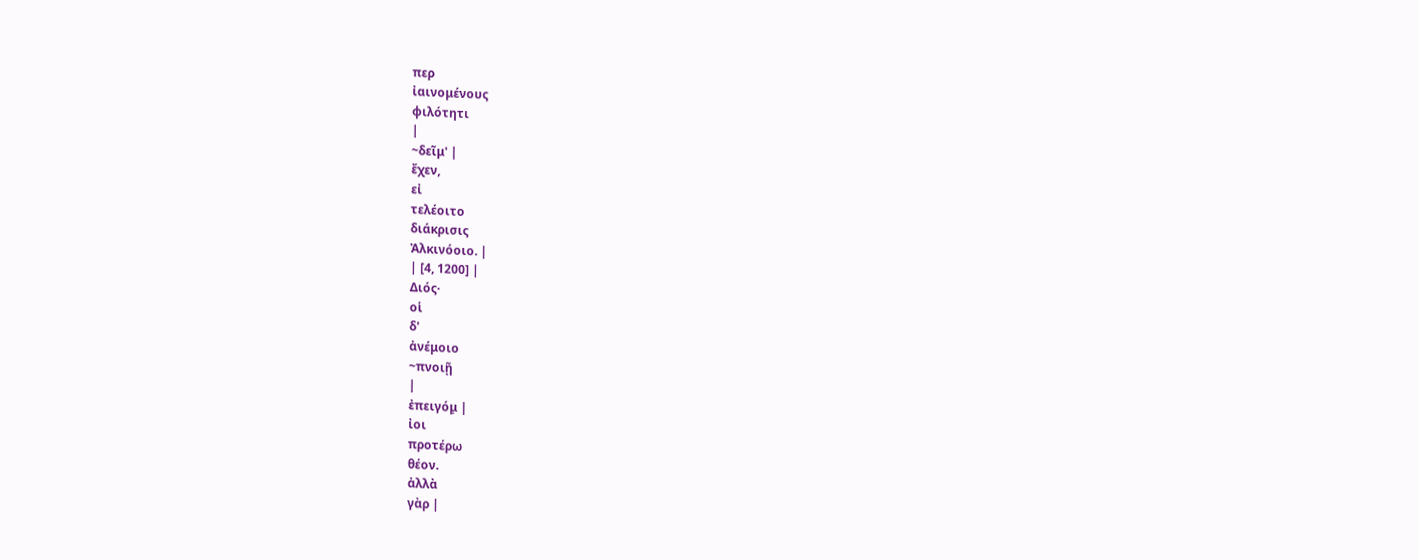περ
ἰαινομένους
φιλότητι
|
~δεῖμ' |
ἔχεν,
εἰ
τελέοιτο
διάκρισις
Ἀλκινόοιο. |
| [4, 1200] |
Διός·
οἱ
δ'
ἀνέμοιο
~πνοιῇ
|
ἐπειγόμ̣ |
ἰοι
προτέρω
θέον.
ἀλλὰ
γὰρ |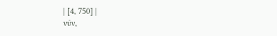| [4, 750] |
νῦν,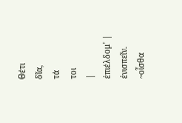Θέτι
δῖα,
τά
τοι
|
ἐπιέλδομ' |
ἐνισπεῖν.
~οἶσθα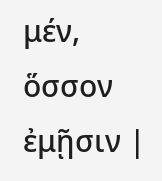μέν,
ὅσσον
ἐμῇσιν |